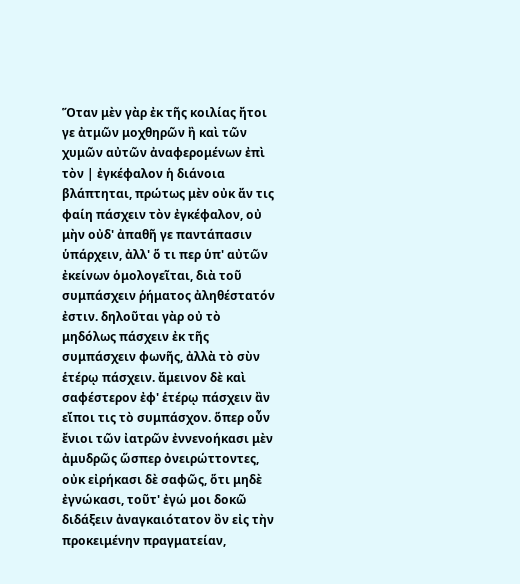Ὅταν μὲν γὰρ ἐκ τῆς κοιλίας ἤτοι γε ἀτμῶν μοχθηρῶν ἢ καὶ τῶν χυμῶν αὐτῶν ἀναφερομένων ἐπὶ τὸν | ἐγκέφαλον ἡ διάνοια βλάπτηται, πρώτως μὲν οὐκ ἄν τις φαίη πάσχειν τὸν ἐγκέφαλον, οὐ μὴν οὐδ' ἀπαθῆ γε παντάπασιν ὑπάρχειν, ἀλλ' ὅ τι περ ὑπ' αὐτῶν ἐκείνων ὁμολογεῖται, διὰ τοῦ συμπάσχειν ῥήματος ἀληθέστατόν ἐστιν. δηλοῦται γὰρ οὐ τὸ μηδόλως πάσχειν ἐκ τῆς συμπάσχειν φωνῆς, ἀλλὰ τὸ σὺν ἑτέρῳ πάσχειν. ἄμεινον δὲ καὶ σαφέστερον ἐφ' ἑτέρῳ πάσχειν ἂν εἴποι τις τὸ συμπάσχον. ὅπερ οὖν ἔνιοι τῶν ἰατρῶν ἐννενοήκασι μὲν ἀμυδρῶς ὥσπερ ὀνειρώττοντες, οὐκ εἰρήκασι δὲ σαφῶς, ὅτι μηδὲ ἐγνώκασι, τοῦτ' ἐγώ μοι δοκῶ διδάξειν ἀναγκαιότατον ὂν εἰς τὴν προκειμένην πραγματείαν,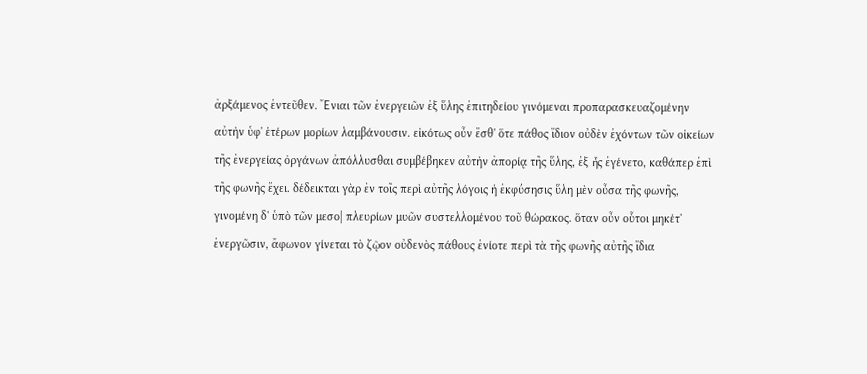ἀρξάμενος ἐντεῦθεν. Ἔνιαι τῶν ἐνεργειῶν ἐξ ὕλης ἐπιτηδείου γινόμεναι προπαρασκευαζομένην αὐτὴν ὑφ' ἑτέρων μορίων λαμβάνουσιν. εἰκότως οὖν ἔσθ' ὅτε πάθος ἴδιον οὐδὲν ἐχόντων τῶν οἰκείων τῆς ἐνεργείας ὀργάνων ἀπόλλυσθαι συμβέβηκεν αὐτὴν ἀπορίᾳ τῆς ὕλης, ἐξ ἧς ἐγένετο, καθάπερ ἐπὶ τῆς φωνῆς ἔχει. δέδεικται γὰρ ἐν τοῖς περὶ αὐτῆς λόγοις ἡ ἐκφύσησις ὕλη μὲν οὖσα τῆς φωνῆς, γινομένη δ' ὑπὸ τῶν μεσο| πλευρίων μυῶν συστελλομένου τοῦ θώρακος. ὅταν οὖν οὗτοι μηκέτ' ἐνεργῶσιν, ἄφωνον γίνεται τὸ ζῷον οὐδενὸς πάθους ἐνίοτε περὶ τὰ τῆς φωνῆς αὐτῆς ἴδια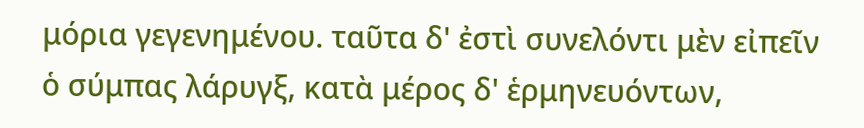μόρια γεγενημένου. ταῦτα δ' ἐστὶ συνελόντι μὲν εἰπεῖν ὁ σύμπας λάρυγξ, κατὰ μέρος δ' ἑρμηνευόντων,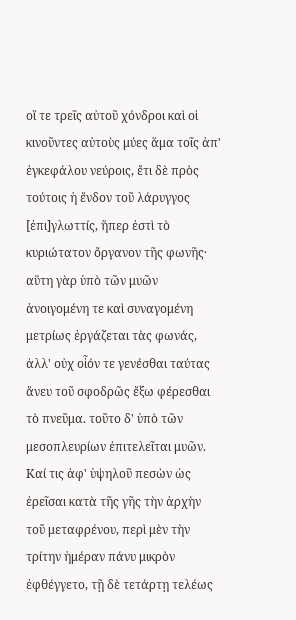οἵ τε τρεῖς αὐτοῦ χόνδροι καὶ οἱ κινοῦντες αὐτοὺς μύες ἅμα τοῖς ἀπ' ἐγκεφάλου νεύροις, ἔτι δὲ πρὸς τούτοις ἡ ἔνδον τοῦ λάρυγγος [ἐπι]γλωττίς, ἥπερ ἐστὶ τὸ κυριώτατον ὄργανον τῆς φωνῆς· αὕτη γὰρ ὑπὸ τῶν μυῶν ἀνοιγομένη τε καὶ συναγομένη μετρίως ἐργάζεται τὰς φωνάς, ἀλλ' οὐχ οἷόν τε γενέσθαι ταύτας ἄνευ τοῦ σφοδρῶς ἔξω φέρεσθαι τὸ πνεῦμα. τοῦτο δ' ὑπὸ τῶν μεσοπλευρίων ἐπιτελεῖται μυῶν. Καί τις ἀφ' ὑψηλοῦ πεσὼν ὡς ἐρεῖσαι κατὰ τῆς γῆς τὴν ἀρχὴν τοῦ μεταφρένου, περὶ μὲν τὴν τρίτην ἡμέραν πάνυ μικρὸν ἐφθέγγετο, τῇ δὲ τετάρτῃ τελέως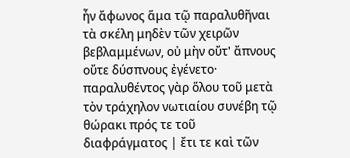ἦν ἄφωνος ἅμα τῷ παραλυθῆναι τὰ σκέλη μηδὲν τῶν χειρῶν βεβλαμμένων, οὐ μὴν οὔτ' ἄπνους οὔτε δύσπνους ἐγένετο· παραλυθέντος γὰρ ὅλου τοῦ μετὰ τὸν τράχηλον νωτιαίου συνέβη τῷ θώρακι πρός τε τοῦ διαφράγματος | ἔτι τε καὶ τῶν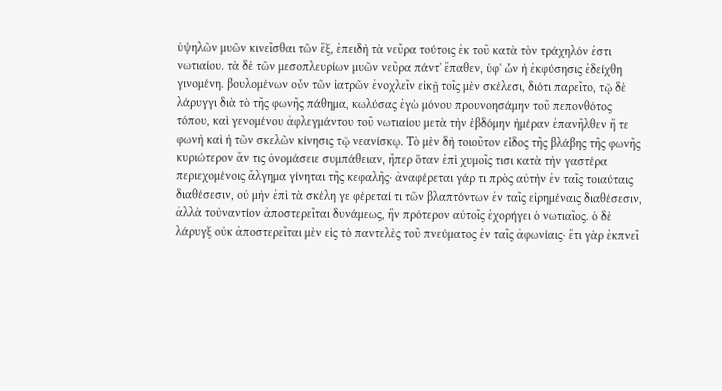ὑψηλῶν μυῶν κινεῖσθαι τῶν ἕξ, ἐπειδὴ τὰ νεῦρα τούτοις ἐκ τοῦ κατὰ τὸν τράχηλόν ἐστι νωτιαίου. τὰ δὲ τῶν μεσοπλευρίων μυῶν νεῦρα πάντ' ἔπαθεν, ὑφ' ὧν ἡ ἐκφύσησις ἐδείχθη γινομένη. βουλομένων οὖν τῶν ἰατρῶν ἐνοχλεῖν εἰκῇ τοῖς μὲν σκέλεσι, διότι παρεῖτο, τῷ δὲ λάρυγγι διὰ τὸ τῆς φωνῆς πάθημα, κωλύσας ἐγὼ μόνου προυνοησάμην τοῦ πεπονθότος τόπου, καὶ γενομένου ἀφλεγμάντου τοῦ νωτιαίου μετὰ τὴν ἑβδόμην ἡμέραν ἐπανῆλθεν ἥ τε φωνὴ καὶ ἡ τῶν σκελῶν κίνησις τῷ νεανίσκῳ. Τὸ μὲν δὴ τοιοῦτον εἶδος τῆς βλάβης τῆς φωνῆς κυριώτερον ἄν τις ὀνομάσειε συμπάθειαν, ἤπερ ὅταν ἐπὶ χυμοῖς τισι κατὰ τὴν γαστέρα περιεχομένοις ἄλγημα γίνηται τῆς κεφαλῆς· ἀναφέρεται γάρ τι πρὸς αὐτὴν ἐν ταῖς τοιαύταις διαθέσεσιν, οὐ μὴν ἐπὶ τὰ σκέλη γε φέρεταί τι τῶν βλαπτόντων ἐν ταῖς εἰρημέναις διαθέσεσιν, ἀλλὰ τοὐναντίον ἀποστερεῖται δυνάμεως, ἣν πρότερον αὐτοῖς ἐχορήγει ὁ νωτιαῖος. ὁ δὲ λάρυγξ οὐκ ἀποστερεῖται μὲν εἰς τὸ παντελὲς τοῦ πνεύματος ἐν ταῖς ἀφωνίαις· ἔτι γὰρ ἐκπνεῖ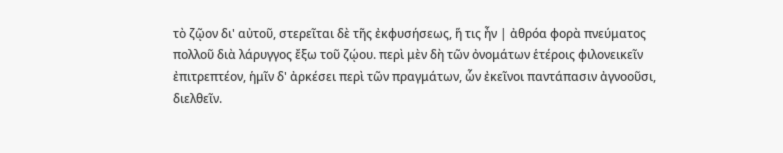τὸ ζῷον δι' αὐτοῦ, στερεῖται δὲ τῆς ἐκφυσήσεως, ἥ τις ἦν | ἀθρόα φορὰ πνεύματος πολλοῦ διὰ λάρυγγος ἔξω τοῦ ζῴου. περὶ μὲν δὴ τῶν ὀνομάτων ἑτέροις φιλονεικεῖν ἐπιτρεπτέον, ἡμῖν δ' ἀρκέσει περὶ τῶν πραγμάτων, ὧν ἐκεῖνοι παντάπασιν ἀγνοοῦσι, διελθεῖν.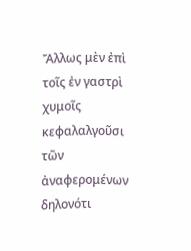Ἄλλως μὲν ἐπὶ τοῖς ἐν γαστρὶ χυμοῖς κεφαλαλγοῦσι τῶν ἀναφερομένων δηλονότι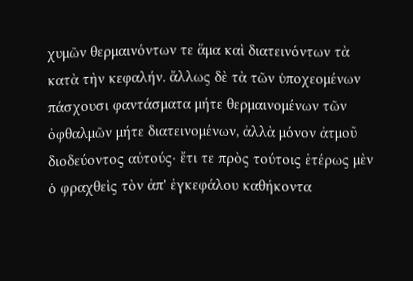χυμῶν θερμαινόντων τε ἅμα καὶ διατεινόντων τὰ κατὰ τὴν κεφαλήν. ἄλλως δὲ τὰ τῶν ὑποχεομένων πάσχουσι φαντάσματα μήτε θερμαινομένων τῶν ὀφθαλμῶν μήτε διατεινομένων, ἀλλὰ μόνον ἀτμοῦ διοδεύοντος αὐτούς· ἔτι τε πρὸς τούτοις ἑτέρως μὲν ὁ φραχθεὶς τὸν ἀπ' ἐγκεφάλου καθήκοντα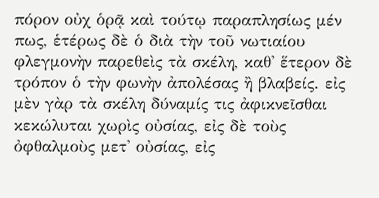πόρον οὐχ ὁρᾷ καὶ τούτῳ παραπλησίως μέν πως, ἑτέρως δὲ ὁ διὰ τὴν τοῦ νωτιαίου φλεγμονὴν παρεθεὶς τὰ σκέλη, καθ' ἕτερον δὲ τρόπον ὁ τὴν φωνὴν ἀπολέσας ἢ βλαβείς. εἰς μὲν γὰρ τὰ σκέλη δύναμίς τις ἀφικνεῖσθαι κεκώλυται χωρὶς οὐσίας, εἰς δὲ τοὺς ὀφθαλμοὺς μετ' οὐσίας, εἰς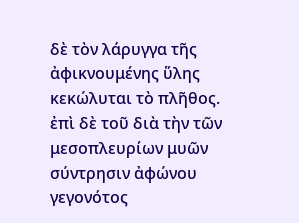δὲ τὸν λάρυγγα τῆς ἀφικνουμένης ὕλης κεκώλυται τὸ πλῆθος. ἐπὶ δὲ τοῦ διὰ τὴν τῶν μεσοπλευρίων μυῶν σύντρησιν ἀφώνου γεγονότος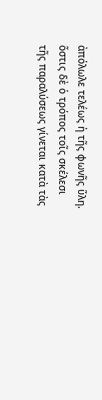ἀπόλωλε τελέως ἡ τῆς φωνῆς ὕλη. ὅστις δὲ ὁ τρόπος τοῖς σκέλεσι τῆς παραλύσεως γίνεται κατὰ τὰς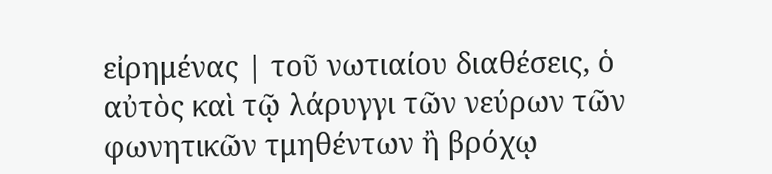εἰρημένας | τοῦ νωτιαίου διαθέσεις, ὁ αὐτὸς καὶ τῷ λάρυγγι τῶν νεύρων τῶν φωνητικῶν τμηθέντων ἢ βρόχῳ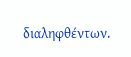διαληφθέντων.